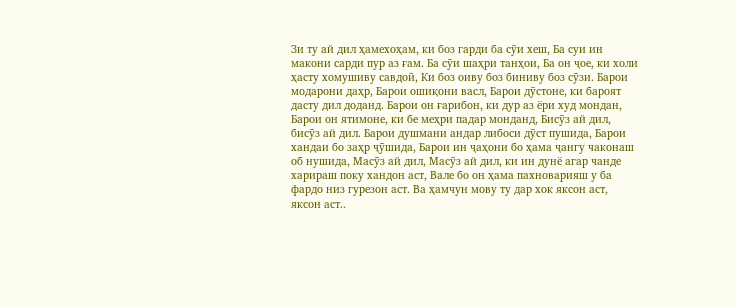Зи ту ай дил ҳамехоҳам, ки боз гарди ба сӯи хеш, Ба суи ин макони сарди пур аз ғам. Ба сӯи шаҳри танҳои, Ба он ҷое, ки холи ҳасту хомушиву савдоӣ, Ки боз оиву боз биниву боз сӯзи. Барои модарони даҳр, Барои ошиқони васл, Барои дӯстоне, ки бароят дасту дил доданд. Барои он ғарибон, ки дур аз ёри худ мондан, Барои он ятимоне, ки бе меҳри падар монданд, Бисӯз ай дил, бисӯз ай дил. Барои душмани андар либоси дӯст пушида, Барои хандаи бо заҳр ҷӯшида, Барои ин ҷаҳони бо ҳама ҷангу чаконаш об нушида, Масӯз ай дил, Масӯз ай дил, ки ин дунё агар чанде харираш поку хандон аст, Вале бо он ҳама пахноварияш у ба фардо низ гурезон аст. Ва ҳамчун мову ту дар хок яксон аст, яксон аст..